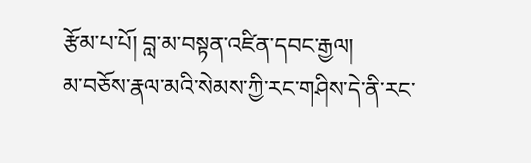རྩོམ་པ་པོ། བླ་མ་བསྟན་འཛིན་དབང་རྒྱལ།
མ་བཅོས་རྣལ་མའི་སེམས་ཀྱི་རང་གཤིས་དེ་ནི་རང་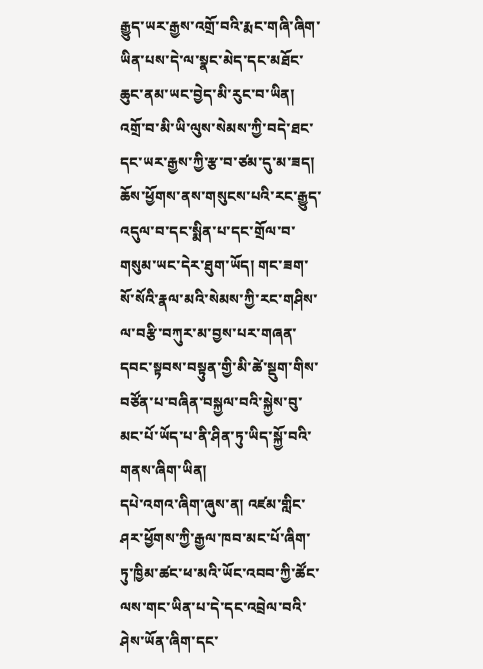རྒྱུད་ཡར་རྒྱས་འགྲོ་བའི་རྨང་གཞི་ཞིག་ཡིན་པས་དེ་ལ་སྣང་མེད་དང་མཐོང་ཆུང་ནམ་ཡང་བྱེད་མི་རུང་བ་ཡིན། འགྲོ་བ་མི་ཡི་ལུས་སེམས་ཀྱི་བདེ་ཐང་དང་ཡར་རྒྱས་ཀྱི་རྩ་བ་ཙམ་དུ་མ་ཟད། ཆོས་ཕྱོགས་ནས་གསུངས་པའི་རང་རྒྱུད་འདུལ་བ་དང་སྨིན་པ་དང་གྲོལ་བ་གསུམ་ཡང་དེར་ཐུག་ཡོད། གང་ཟག་སོ་སོའི་རྣལ་མའི་སེམས་ཀྱི་རང་གཤིས་ལ་བརྩི་བཀུར་མ་བྱས་པར་གཞན་དབང་སྟབས་བསྟུན་གྱི་མི་ཚེ་སྡུག་གིས་བཙོན་པ་བཞིན་བསྐྱལ་བའི་སྐྱེས་བུ་མང་པོ་ཡོད་པ་ནི་ཤིན་ཏུ་ཡིད་སྐྱོ་བའི་གནས་ཞིག་ཡིན།
དཔེ་འགའ་ཞིག་ཞུས་ན། འཛམ་གླིང་ཤར་ཕྱོགས་ཀྱི་རྒྱལ་ཁབ་མང་པོ་ཞིག་ཏུ་ཁྱིམ་ཚང་ཕ་མའི་ཡོང་འབབ་ཀྱི་ཚོང་ལས་གང་ཡིན་པ་དེ་དང་འབྲེལ་བའི་ཤེས་ཡོན་ཞིག་དང་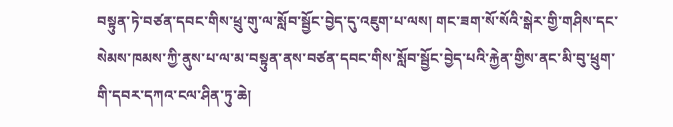བསྟུན་ཏེ་བཙན་དབང་གིས་ཕྲུ་གུ་ལ་སློབ་སྦྱོང་བྱེད་དུ་འཇུག་པ་ལས། གང་ཟག་སོ་སོའི་སྒེར་གྱི་གཤིས་དང་སེམས་ཁམས་ཀྱི་ནུས་པ་ལ་མ་བསྟུན་ནས་བཙན་དབང་གིས་སློབ་སྦྱོང་བྱེད་པའི་རྐྱེན་གྱིས་ནང་མི་བུ་ཕྲུག་གི་དབར་དཀའ་ངལ་ཤིན་ཏུ་ཆེ།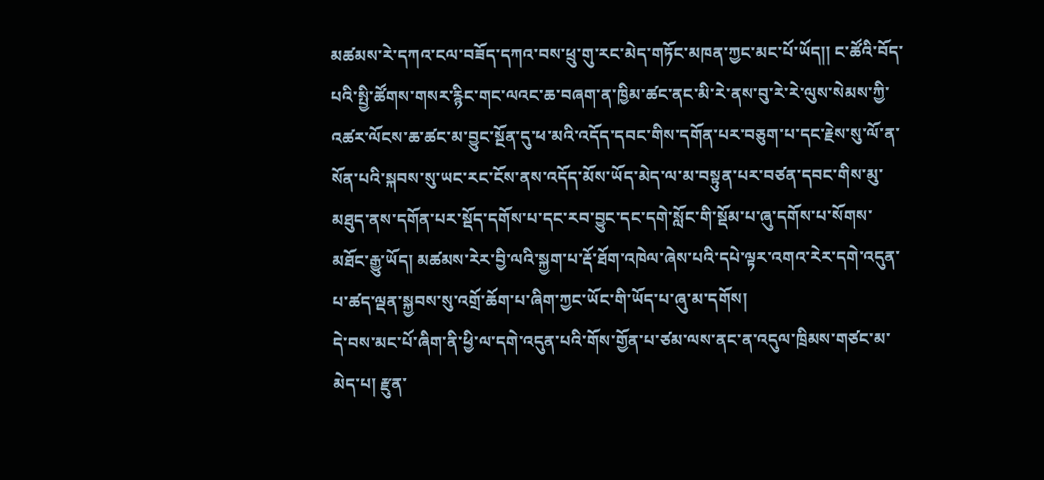མཚམས་རེ་དཀའ་ངལ་བཟོད་དཀའ་བས་ཕྲུ་གུ་རང་མེད་གཏོང་མཁན་ཀྱང་མང་པོ་ཡོད།། ང་ཚོའི་བོད་པའི་སྤྱི་ཚོགས་གསར་རྙིང་གང་ལའང་ཆ་བཞག་ན་ཁྱིམ་ཚང་ནང་མི་རེ་ནས་བུ་རེ་རེ་ལུས་སེམས་ཀྱི་འཚར་ལོངས་ཆ་ཚང་མ་བྱུང་སྔོན་དུ་ཕ་མའི་འདོད་དབང་གིས་དགོན་པར་བཅུག་པ་དང་རྗེས་སུ་ལོ་ན་སོན་པའི་སྐབས་སུ་ཡང་རང་ངོས་ནས་འདོད་མོས་ཡོད་མེད་ལ་མ་བསྟུན་པར་བཙན་དབང་གིས་མུ་མཐུད་ནས་དགོན་པར་སྡོད་དགོས་པ་དང་རབ་བྱུང་དང་དགེ་སློང་གི་སྡོམ་པ་ཞུ་དགོས་པ་སོགས་མཐོང་རྒྱུ་ཡོད། མཚམས་རེར་བྱི་ལའི་སྐྱག་པ་རྡོ་ཐོག་འཁེལ་ཞེས་པའི་དཔེ་ལྟར་འགའ་རེར་དགེ་འདུན་པ་ཚད་ལྡན་སྐྱབས་སུ་འགྲོ་ཆོག་པ་ཞིག་ཀྱང་ཡོང་གི་ཡོད་པ་ཞུ་མ་དགོས།
དེ་བས་མང་པོ་ཞིག་ནི་ཕྱི་ལ་དགེ་འདུན་པའི་གོས་གྱོན་པ་ཙམ་ལས་ནང་ན་འདུལ་ཁྲིམས་གཙང་མ་མེད་པ། རྫུན་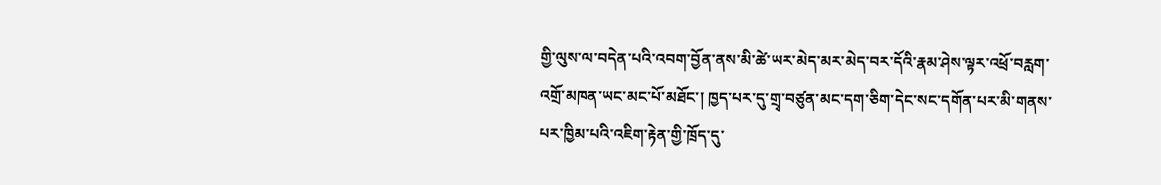གྱི་ལུས་ལ་བདེན་པའི་འབག་བྱོན་ནས་མི་ཚེ་ཡར་མེད་མར་མེད་བར་དོའི་རྣམ་ཤེས་ལྟར་འཕྲོ་བརླག་འགྲོ་མཁན་ཡང་མང་པོ་མཐོང་། ཁྱད་པར་དུ་གྲྭ་བཙུན་མང་དག་ཅིག་དེང་སང་དགོན་པར་མི་གནས་པར་ཁྱིམ་པའི་འཇིག་རྟེན་གྱི་ཁྲོད་དུ་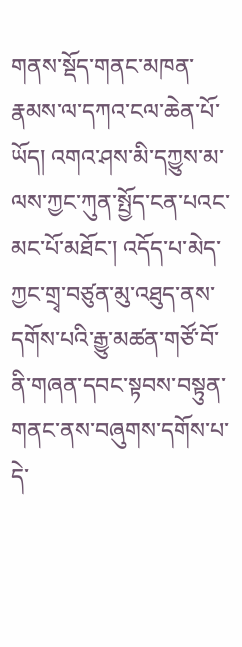གནས་སྡོད་གནང་མཁན་རྣམས་ལ་དཀའ་ངལ་ཆེན་པོ་ཡོད། འགའ་ཤས་མི་དཀྱུས་མ་ལས་ཀྱང་ཀུན་སྤྱོད་ངན་པའང་མང་པོ་མཐོང་། འདོད་པ་མེད་ཀྱང་གྲྭ་བཙུན་མུ་འཐུད་ནས་དགོས་པའི་རྒྱུ་མཚན་གཙོ་བོ་ནི་གཞན་དབང་སྟབས་བསྟུན་གནང་ནས་བཞུགས་དགོས་པ་དེ་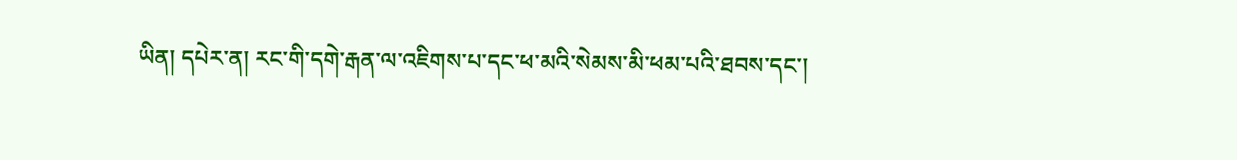ཡིན། དཔེར་ན། རང་གི་དགེ་རྒན་ལ་འཇིགས་པ་དང་ཕ་མའི་སེམས་མི་ཕམ་པའི་ཐབས་དང་།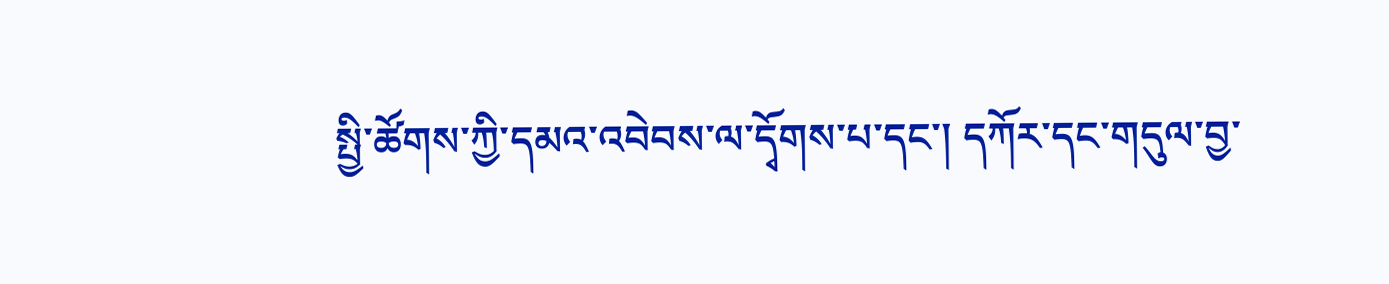སྤྱི་ཚོགས་ཀྱི་དམའ་འབེབས་ལ་དྭོགས་པ་དང་། དཀོར་དང་གདུལ་བྱ་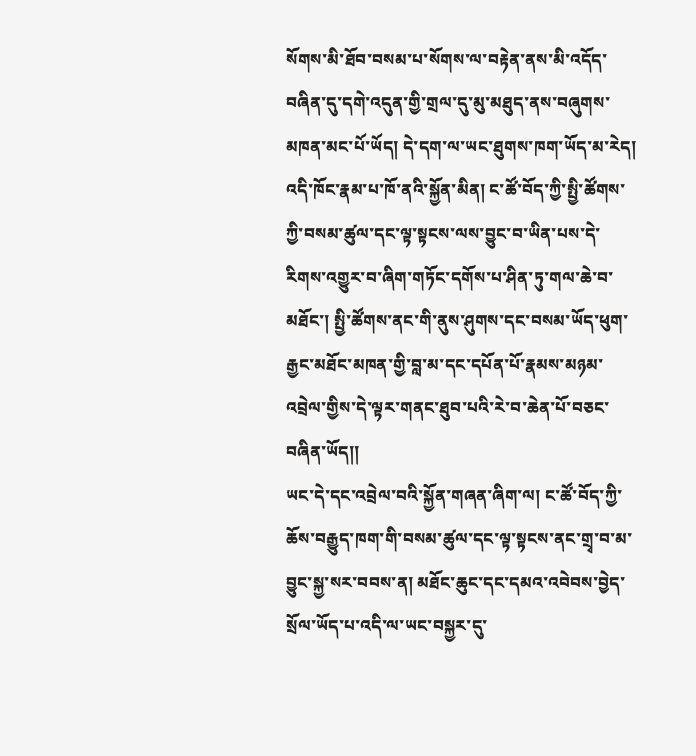སོགས་མི་ཐོབ་བསམ་པ་སོགས་ལ་བརྟེན་ནས་མི་འདོད་བཞིན་དུ་དགེ་འདུན་གྱི་གྲལ་དུ་མུ་མཐུད་ནས་བཞུགས་མཁན་མང་པོ་ཡོད། དེ་དག་ལ་ཡང་ཐུགས་ཁག་ཡོད་མ་རེད། འདི་ཁོང་རྣམ་པ་ཁོ་ནའི་སྐྱོན་མིན། ང་ཚོ་བོད་ཀྱི་སྤྱི་ཚོགས་ཀྱི་བསམ་ཚུལ་དང་ལྟ་སྟངས་ལས་བྱུང་བ་ཡིན་པས་དེ་རིགས་འགྱུར་བ་ཞིག་གཏོང་དགོས་པ་ཤིན་ཏུ་གལ་ཆེ་བ་མཐོང་། སྤྱི་ཚོགས་ནང་གི་ནུས་ཤུགས་དང་བསམ་ཡོད་ཕུག་རྒྱང་མཐོང་མཁན་གྱི་བླ་མ་དང་དཔོན་པོ་རྣམས་མཉམ་འབྲེལ་གྱིས་དེ་ལྟར་གནང་ཐུབ་པའི་རེ་བ་ཆེན་པོ་བཅང་བཞིན་ཡོད།།
ཡང་དེ་དང་འབྲེལ་བའི་སྐྱོན་གཞན་ཞིག་ལ། ང་ཚོ་བོད་ཀྱི་ཆོས་བརྒྱུད་ཁག་གི་བསམ་ཚུལ་དང་ལྟ་སྟངས་ནང་གྲྭ་བ་མ་བྱུང་སྐྱ་སར་བབས་ན། མཐོང་ཆུང་དང་དམའ་འབེབས་བྱེད་སྲོལ་ཡོད་པ་འདི་ལ་ཡང་བསྐྱར་དུ་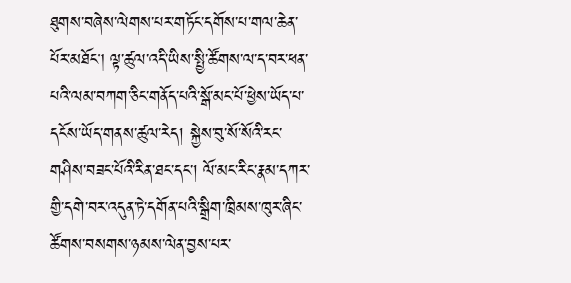ཐུགས་བཞེས་ལེགས་པར་གཏོང་དགོས་པ་གལ་ཆེན་པོར་མཐོང། ལྟ་ཚུལ་འདི་ཡིས་སྤྱི་ཚོགས་ལ་ད་བར་ཕན་པའི་ལམ་བཀག་ཅིང་གནོད་པའི་སྒོ་མང་པོ་ཕྱེས་ཡོད་པ་དངོས་ཡོད་གནས་ཚུལ་རེད། སྐྱེས་བུ་སོ་སོའི་རང་གཤིས་བཟང་པོའི་རིན་ཐང་དང་། ལོ་མང་རིང་རྣམ་དཀར་གྱི་དགེ་བར་འདུན་ཏེ་དགོན་པའི་སྒྲིག་ཁྲིམས་ཁུར་ཞིང་ཚོགས་བསགས་ཉམས་ལེན་བྱས་པར་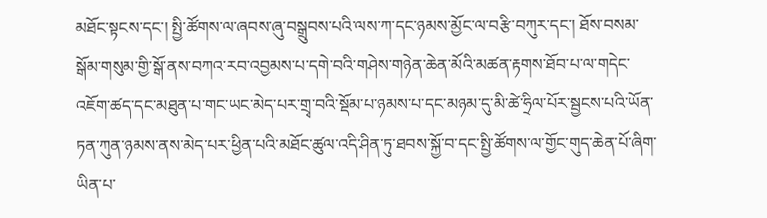མཐོང་སྟངས་དང་། སྤྱི་ཚོགས་ལ་ཞབས་ཞུ་བསྒྲུབས་པའི་ལས་ཀ་དང་ཉམས་མྱོང་ལ་བརྩི་བཀུར་དང་། ཐོས་བསམ་སྒོམ་གསུམ་གྱི་སྒོ་ནས་བཀའ་རབ་འབྱམས་པ་དགེ་བའི་གཤེས་གཉེན་ཆེན་མོའི་མཚན་རྟགས་ཐོབ་པ་ལ་གདེང་འཇོག་ཚད་དང་མཐུན་པ་གང་ཡང་མེད་པར་གྲྭ་བའི་སྡོམ་པ་ཉམས་པ་དང་མཉམ་དུ་མི་ཚེ་ཧྲིལ་པོར་སྦྱངས་པའི་ཡོན་ཏན་ཀུན་ཉམས་ནས་མེད་པར་ཕྱིན་པའི་མཐོང་ཚུལ་འདི་ཤིན་ཏུ་ཐབས་སྐྱོ་བ་དང་སྤྱི་ཚོགས་ལ་གྱོང་གུད་ཆེན་པོ་ཞིག་ཡིན་པ་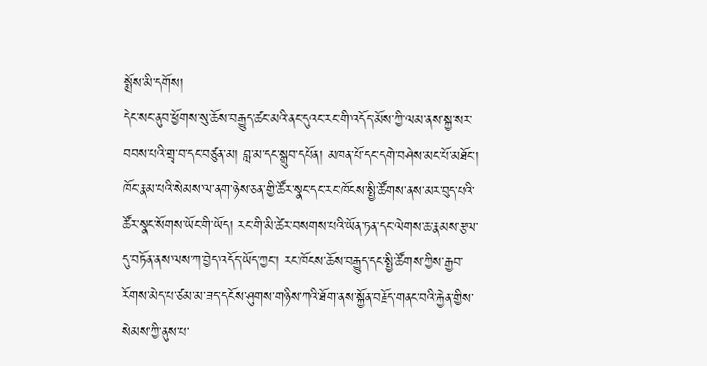སྨྲོས་མི་དགོས།
དེང་སང་ནུབ་ཕྱོགས་སུ་ཆོས་བརྒྱུད་ཚང་མའི་ནང་དུའང་རང་གི་འདོད་མོས་ཀྱི་ལམ་ནས་སྐྱ་སར་བབས་པའི་གྲྭ་བ་དང་བཙུན་མ། བླ་མ་དང་སྒྲུབ་དཔོན། མཁན་པོ་དང་དགེ་བཤེས་མང་པོ་མཐོང་། ཁོང་རྣམ་པའི་སེམས་ལ་ནག་ཉེས་ཅན་གྱི་ཚོར་སྣང་དང་རང་ཁོངས་སྤྱི་ཚོགས་ནས་མར་བུད་པའི་ཚོར་སྣང་སོགས་ཡོང་གི་ཡོད། རང་གི་མི་ཚེར་བསགས་པའི་ཡོན་ཏན་དང་ལེགས་ཆ་རྣམས་རྩལ་དུ་བཏོན་ནས་ལས་ཀ་བྱེད་འདོད་ཡོད་ཀྱང་། རང་ཁོངས་ཆོས་བརྒྱུད་དང་སྤྱི་ཚོགས་ཀྱིས་རྒྱབ་རོགས་མེད་པ་ཙམ་མ་ཟད་དངོས་ཤུགས་གཉིས་ཀའི་ཐོག་ནས་སྐྱོན་བརྗོད་གནང་བའི་རྐྱེན་གྱིས་སེམས་ཀྱི་ནུས་པ་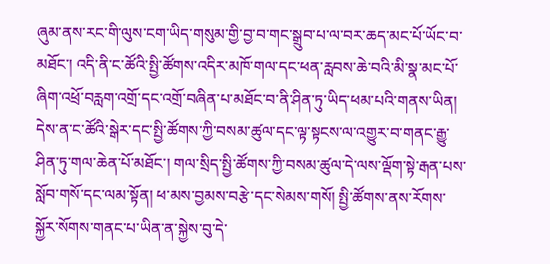ཞུམ་ནས་རང་གི་ལུས་ངག་ཡིད་གསུམ་གྱི་བྱ་བ་གང་སྒྲུབ་པ་ལ་བར་ཆད་མང་པོ་ཡོང་བ་མཐོང་། འདི་ནི་ང་ཚོའི་སྤྱི་ཚོགས་འདིར་མཁོ་གལ་དང་ཕན་རླབས་ཆེ་བའི་མི་སྣ་མང་པོ་ཞིག་འཕྲོ་བརླག་འགྲོ་དང་འགྲོ་བཞིན་པ་མཐོང་བ་ནི་ཤིན་ཏུ་ཡིད་ཕམ་པའི་གནས་ཡིན།
དེས་ན་ང་ཚོའི་སྒེར་དང་སྤྱི་ཚོགས་ཀྱི་བསམ་ཚུལ་དང་ལྟ་སྟངས་ལ་འགྱུར་བ་གནང་རྒྱུ་ཤིན་ཏུ་གལ་ཆེན་པོ་མཐོང་། གལ་སྲིད་སྤྱི་ཚོགས་ཀྱི་བསམ་ཚུལ་དེ་ལས་ལྡོག་སྟེ་རྒན་པས་སློབ་གསོ་དང་ལམ་སྟོན། ཕ་མས་བྱམས་བརྩེ་དང་སེམས་གསོ། སྤྱི་ཚོགས་ནས་རོགས་སྐྱོར་སོགས་གནང་པ་ཡིན་ན་སྐྱེས་བུ་དེ་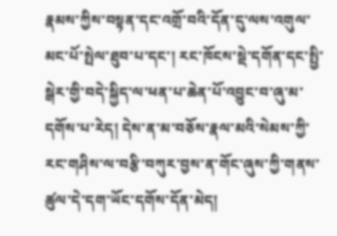རྣམས་ཀྱིས་བསྟན་དང་འགྲོ་བའི་དོན་དུ་ལས་འགུལ་མང་པོ་སྤེལ་ཐུབ་པ་དང་། རང་ཁོངས་སྡེ་དགོན་དང་སྤྱི་སྒེར་གྱི་བདེ་སྐྱིད་ལ་ཕན་པ་ཆེན་པོ་འབྱུང་བ་ཞུ་མ་དགོས་པ་རེད། དེས་ན་མ་བཅོས་རྣལ་མའི་སེམས་ཀྱི་རང་གཤིས་ལ་བརྩི་བཀུར་བྱས་ན་གོང་ཞུས་ཀྱི་གནས་ཚུལ་དེ་དག་ཡོང་དགོས་དོན་མེད།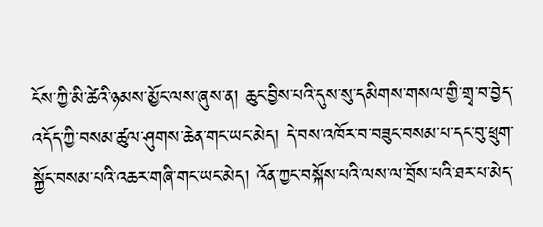ངོས་ཀྱི་མི་ཚེའི་ཉམས་མྱོང་ལས་ཞུས་ན། ཆུང་བྱིས་པའི་དུས་སུ་དམིགས་གསལ་གྱི་གྲྭ་བ་བྱེད་འདོད་ཀྱི་བསམ་ཚུལ་ཤུགས་ཆེན་གང་ཡང་མེད། དེ་བས་འཁོར་བ་བཟུང་བསམ་པ་དང་བུ་ཕྲུག་སྐྱོང་བསམ་པའི་འཆར་གཞི་གང་ཡང་མེད། འོན་ཀྱང་བསྐོས་པའི་ལས་ལ་བྲོས་པའི་ཐར་པ་མེད་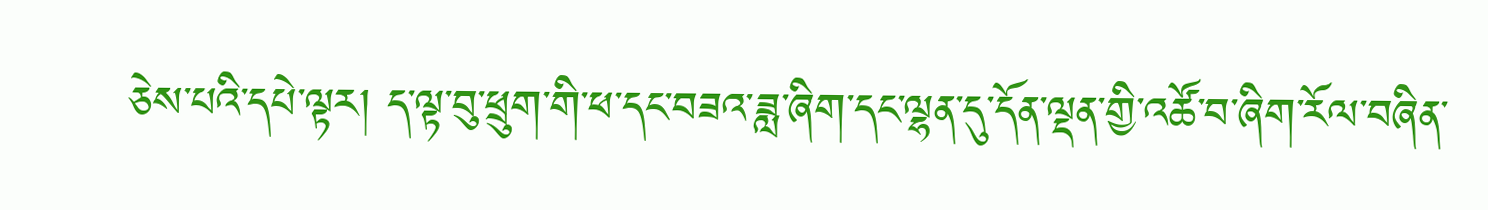ཅེས་པའི་དཔེ་ལྟར། ད་ལྟ་བུ་ཕྲུག་གི་ཕ་དང་བཟའ་ཟླ་ཞིག་དང་ལྷན་དུ་དོན་ལྡན་གྱི་འཚོ་བ་ཞིག་རོལ་བཞིན་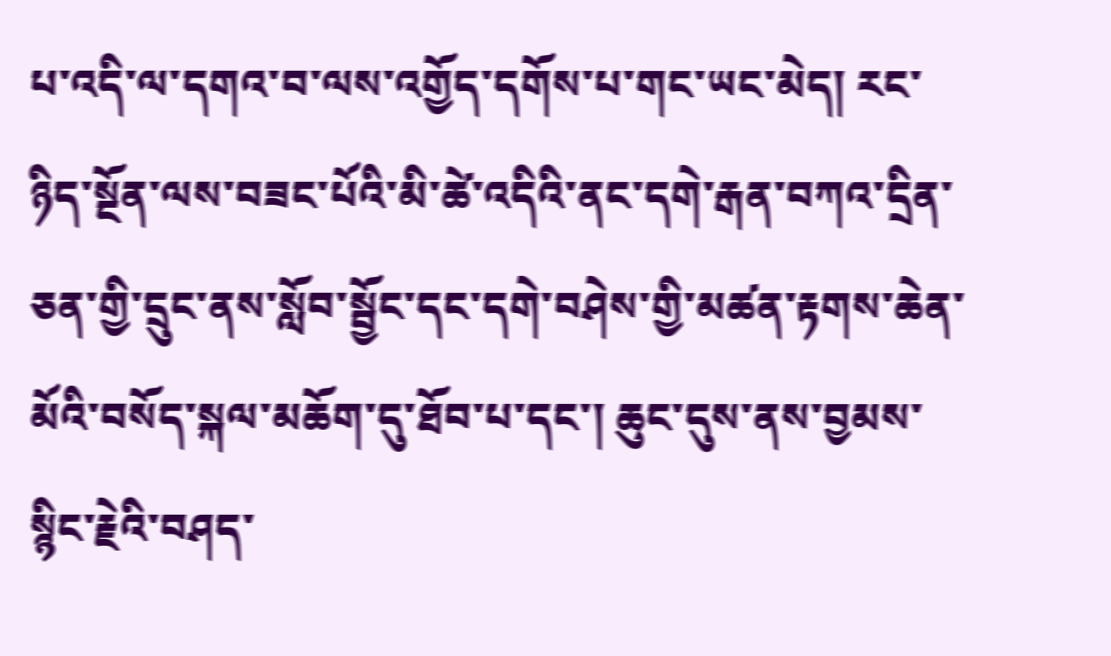པ་འདི་ལ་དགའ་བ་ལས་འགྱོད་དགོས་པ་གང་ཡང་མེད། རང་ཉིད་སྔོན་ལས་བཟང་པོའི་མི་ཚེ་འདིའི་ནང་དགེ་རྒན་བཀའ་དྲིན་ཅན་གྱི་དྲུང་ནས་སློབ་སྦྱོང་དང་དགེ་བཤེས་གྱི་མཚན་རྟགས་ཆེན་མོའི་བསོད་སྐལ་མཆོག་དུ་ཐོབ་པ་དང་། ཆུང་དུས་ནས་བྱམས་སྙིང་རྗེའི་བཤད་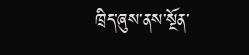ཁྲིད་ཞུས་ནས་སྔོན་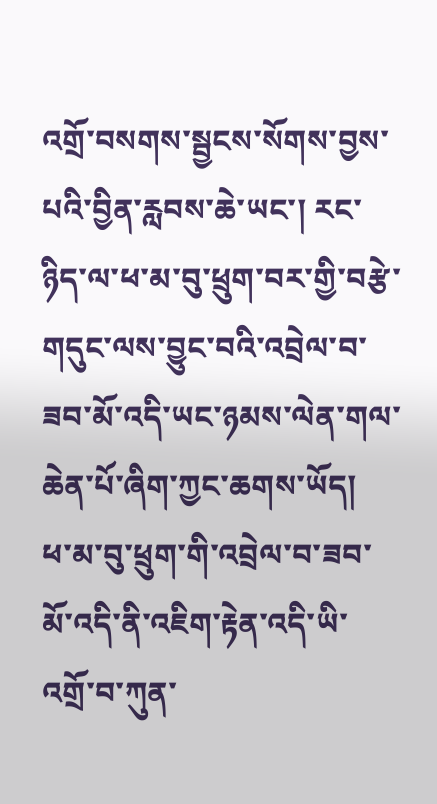འགྲོ་བསགས་སྦྱངས་སོགས་བྱས་པའི་བྱིན་རླབས་ཆེ་ཡང་། རང་ཉིད་ལ་ཕ་མ་བུ་ཕྲུག་བར་གྱི་བརྩེ་གདུང་ལས་བྱུང་བའི་འབྲེལ་བ་ཟབ་མོ་འདི་ཡང་ཉམས་ལེན་གལ་ཆེན་པོ་ཞིག་ཀྱང་ཆགས་ཡོད།
ཕ་མ་བུ་ཕྲུག་གི་འབྲེལ་བ་ཟབ་མོ་འདི་ནི་འཇིག་རྟེན་འདི་ཡི་འགྲོ་བ་ཀུན་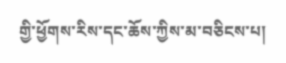གྱི་ཕྱོགས་རིས་དང་ཆོས་ཀྱིས་མ་བཅིངས་པ།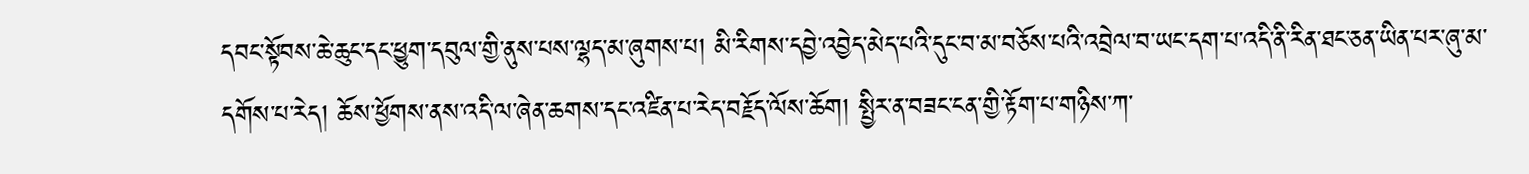དབང་སྟོབས་ཆེ་ཆུང་དང་ཕྱུག་དབུལ་གྱི་ནུས་པས་ལྷད་མ་ཞུགས་པ། མི་རིགས་དབྱེ་འབྱེད་མེད་པའི་དུང་བ་མ་བཅོས་པའི་འབྲེལ་བ་ཡང་དག་པ་འདི་ནི་རིན་ཐང་ཅན་ཡིན་པར་ཞུ་མ་དགོས་པ་རེད། ཆོས་ཕྱོགས་ནས་འདི་ལ་ཞེན་ཆགས་དང་འཛིན་པ་རེད་བརྗོད་ལོས་ཆོག། སྤྱིར་ན་བཟང་ངན་གྱི་རྟོག་པ་གཉིས་ཀ་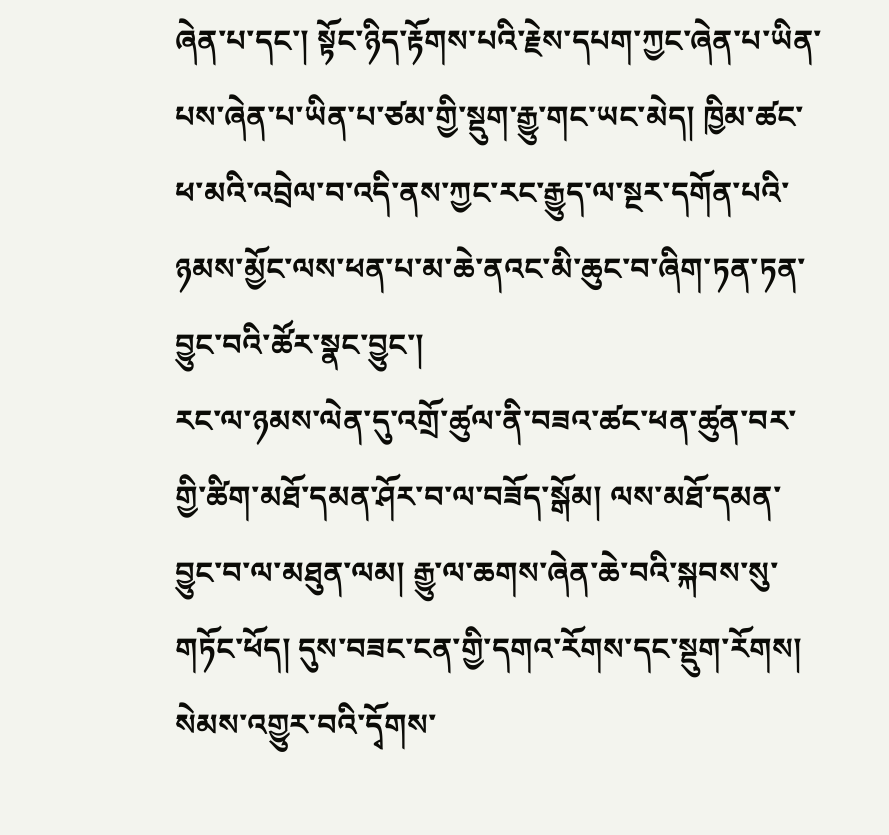ཞེན་པ་དང་། སྟོང་ཉིད་རྟོགས་པའི་རྗེས་དཔག་ཀྱང་ཞེན་པ་ཡིན་པས་ཞེན་པ་ཡིན་པ་ཙམ་གྱི་སྡུག་རྒྱུ་གང་ཡང་མེད། ཁྱིམ་ཚང་ཕ་མའི་འབྲེལ་བ་འདི་ནས་ཀྱང་རང་རྒྱུད་ལ་སྔར་དགོན་པའི་ཉམས་མྱོང་ལས་ཕན་པ་མ་ཆེ་ནའང་མི་ཆུང་བ་ཞིག་ཏན་ཏན་བྱུང་བའི་ཚོར་སྣང་བྱུང་།
རང་ལ་ཉམས་ལེན་དུ་འགྲོ་ཚུལ་ནི་བཟའ་ཚང་ཕན་ཚུན་བར་གྱི་ཚིག་མཐོ་དམན་ཤོར་བ་ལ་བཟོད་སྒོམ། ལས་མཐོ་དམན་བྱུང་བ་ལ་མཐུན་ལམ། རྒྱུ་ལ་ཆགས་ཞེན་ཆེ་བའི་སྐབས་སུ་གཏོང་ཕོད། དུས་བཟང་ངན་གྱི་དགའ་རོགས་དང་སྡུག་རོགས། སེམས་འགྱུར་བའི་དྭོགས་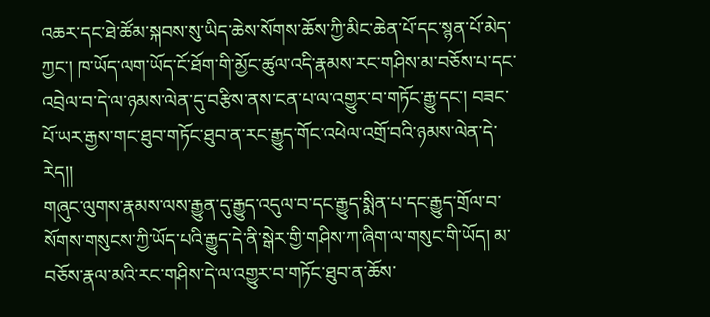འཆར་དང་ཐེ་ཚོམ་སྐབས་སུ་ཡིད་ཆེས་སོགས་ཆོས་ཀྱི་མིང་ཆེན་པོ་དང་སྙན་པོ་མེད་ཀྱང་། ཁ་ཡོད་ལག་ཡོད་ངོ་ཐོག་གི་མྱོང་ཚུལ་འདི་རྣམས་རང་གཤིས་མ་བཅོས་པ་དང་འབྲེལ་བ་དེ་ལ་ཉམས་ལེན་དུ་བརྩིས་ནས་ངན་པ་ལ་འགྱུར་བ་གཏོང་རྒྱུ་དང་། བཟང་པོ་ཡར་རྒྱས་གང་ཐུབ་གཏོང་ཐུབ་ན་རང་རྒྱུད་གོང་འཕེལ་འགྲོ་བའི་ཉམས་ལེན་དེ་རེད།།
གཞུང་ལུགས་རྣམས་ལས་རྒྱུན་དུ་རྒྱུད་འདུལ་བ་དང་རྒྱུད་སྨིན་པ་དང་རྒྱུད་གྲོལ་བ་སོགས་གསུངས་ཀྱི་ཡོད་པའི་རྒྱུད་དེ་ནི་སྒེར་གྱི་གཤིས་ཀ་ཞིག་ལ་གསུང་གི་ཡོད། མ་བཅོས་རྣལ་མའི་རང་གཤིས་དེ་ལ་འགྱུར་བ་གཏོང་ཐུབ་ན་ཆོས་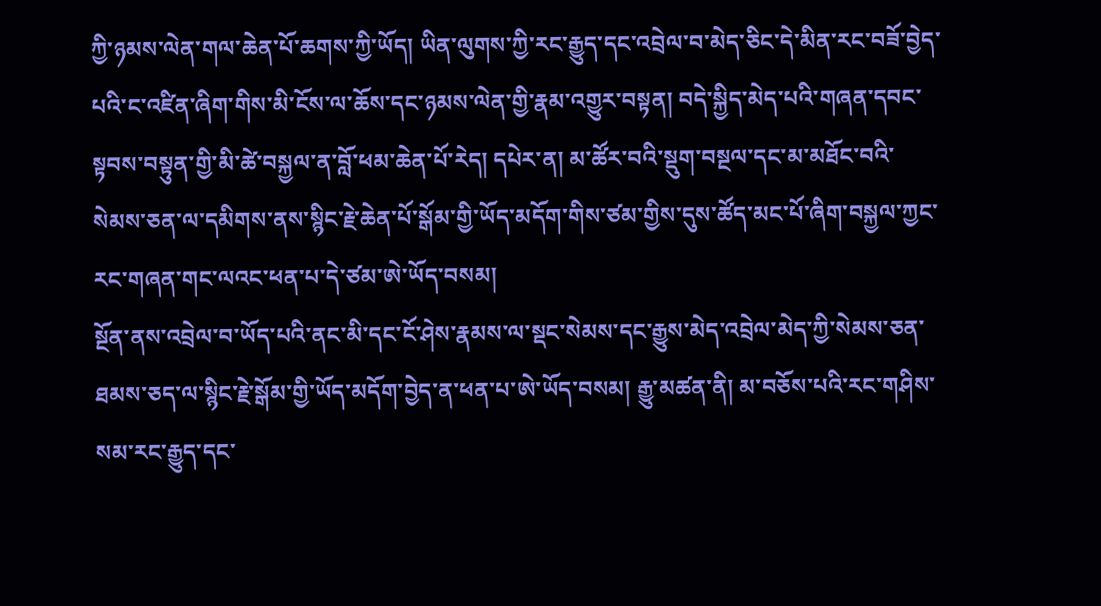ཀྱི་ཉམས་ལེན་གལ་ཆེན་པོ་ཆགས་ཀྱི་ཡོད། ཡིན་ལུགས་ཀྱི་རང་རྒྱུད་དང་འབྲེལ་བ་མེད་ཅིང་དེ་མིན་རང་བཟོ་བྱེད་པའི་ང་འཛིན་ཞིག་གིས་མི་ངོས་ལ་ཆོས་དང་ཉམས་ལེན་གྱི་རྣམ་འགྱུར་བསྟན། བདེ་སྐྱིད་མེད་པའི་གཞན་དབང་སྟབས་བསྟུན་གྱི་མི་ཚེ་བསྐྱལ་ན་བློ་ཕམ་ཆེན་པོ་རེད། དཔེར་ན། མ་ཚོར་བའི་སྡུག་བསྔལ་དང་མ་མཐོང་བའི་སེམས་ཅན་ལ་དམིགས་ནས་སྙིང་རྗེ་ཆེན་པོ་སྒོམ་གྱི་ཡོད་མདོག་གིས་ཙམ་གྱིས་དུས་ཚོད་མང་པོ་ཞིག་བསྐྱལ་ཀྱང་རང་གཞན་གང་ལའང་ཕན་པ་དེ་ཙམ་ཨེ་ཡོད་བསམ།
སྔོན་ནས་འབྲེལ་བ་ཡོད་པའི་ནང་མི་དང་ངོ་ཤེས་རྣམས་ལ་སྡང་སེམས་དང་རྒྱུས་མེད་འབྲེལ་མེད་ཀྱི་སེམས་ཅན་ཐམས་ཅད་ལ་སྙིང་རྗེ་སྒོམ་གྱི་ཡོད་མདོག་བྱེད་ན་ཕན་པ་ཨེ་ཡོད་བསམ། རྒྱུ་མཚན་ནི། མ་བཅོས་པའི་རང་གཤིས་སམ་རང་རྒྱུད་དང་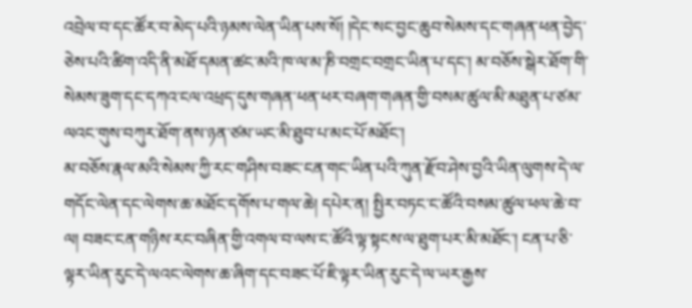འབྲེལ་བ་དང་ཚོར་བ་མེད་པའི་ཉམས་ལེན་ཡིན་པས་སོ། །དེང་སང་བྱང་ཆུབ་སེམས་དང་གཞན་ཕན་བྱེད་ཅེས་པའི་ཚིག་འདི་ནི་མཐོ་དམན་ཚང་མའི་ཁ་ལ་མ་ཎི་བགྲང་བགྲང་ཡིན་པ་དང་། མ་བཅོས་སྒེར་ཐོག་གི་སེམས་ཟུག་དང་དཀའ་ངལ་འཕྲད་དུས་གཞན་ཕན་ཕར་བཞག་གཞན་གྱི་བསམ་ཚུལ་མི་མཐུན་པ་ཙམ་ལའང་གུས་བཀུར་ཐོག་ནས་ཉན་ཙམ་ཡང་མི་ཐུབ་པ་མང་པོ་མཐོང་།
མ་བཅོས་རྣལ་མའི་སེམས་ཀྱི་རང་གཤིས་བཟང་ངན་གང་ཡིན་པའི་ཀུན་རྫོབ་ཤེས་བྱའི་ཡིན་ལུགས་དེ་ལ་གདོང་ལེན་དང་ལེགས་ཆ་མཐོང་དགོས་པ་གལ་ཆེ། དཔེར་ན། སྤྱིར་བཏང་ང་ཚོའི་བསམ་ཚུལ་ཕལ་ཆེ་བ་ལ། བཟང་ངན་གཉིས་རང་བཞིན་གྱི་འགལ་བ་ལས་ང་ཚོའི་ལྟ་སྟངས་ལ་ཐུག་པར་མི་མཐོང་། ངན་པ་ཅི་ལྟར་ཡིན་རུང་དེ་ལའང་ལེགས་ཆ་ཞིག་དང་བཟང་པོ་ཇི་ལྟར་ཡིན་རུང་དེ་ལ་ཡར་རྒྱས་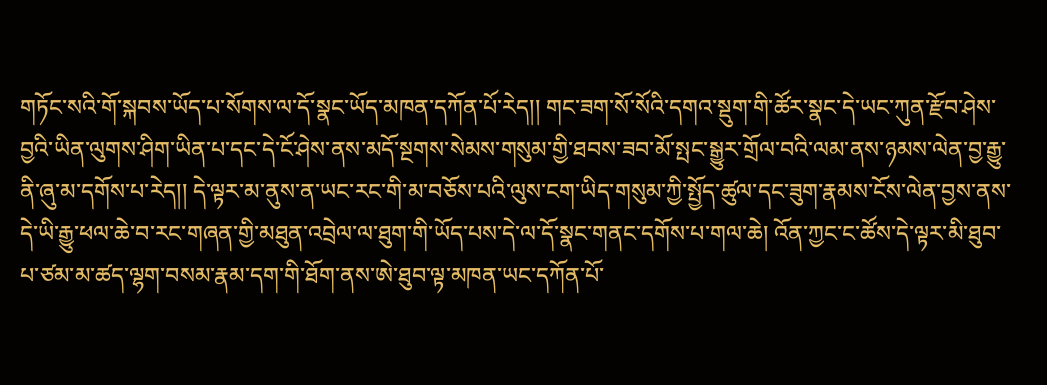གཏོང་སའི་གོ་སྐབས་ཡོད་པ་སོགས་ལ་དོ་སྣང་ཡོད་མཁན་དཀོན་པོ་རེད།། གང་ཟག་སོ་སོའི་དགའ་སྡུག་གི་ཚོར་སྣང་དེ་ཡང་ཀུན་རྫོབ་ཤེས་བྱའི་ཡིན་ལུགས་ཤིག་ཡིན་པ་དང་དེ་ངོ་ཤེས་ནས་མདོ་སྔགས་སེམས་གསུམ་གྱི་ཐབས་ཟབ་མོ་སྤང་སྒྱུར་གྲོལ་བའི་ལམ་ནས་ཉམས་ལེན་བྱ་རྒྱུ་ནི་ཞུ་མ་དགོས་པ་རེད།། དེ་ལྟར་མ་ནུས་ན་ཡང་རང་གི་མ་བཅོས་པའི་ལུས་ངག་ཡིད་གསུམ་ཀྱི་སྤྱོད་ཚུལ་དང་ཟུག་རྣམས་ངོས་ལེན་བྱས་ནས་དེ་ཡི་རྒྱུ་ཕལ་ཆེ་བ་རང་གཞན་གྱི་མཐུན་འབྲེལ་ལ་ཐུག་གི་ཡོད་པས་དེ་ལ་དོ་སྣང་གནང་དགོས་པ་གལ་ཆེ། འོན་ཀྱང་ང་ཚོས་དེ་ལྟར་མི་ཐུབ་པ་ཙམ་མ་ཚད་ལྷག་བསམ་རྣམ་དག་གི་ཐོག་ནས་ཨེ་ཐུབ་ལྟ་མཁན་ཡང་དཀོན་པོ་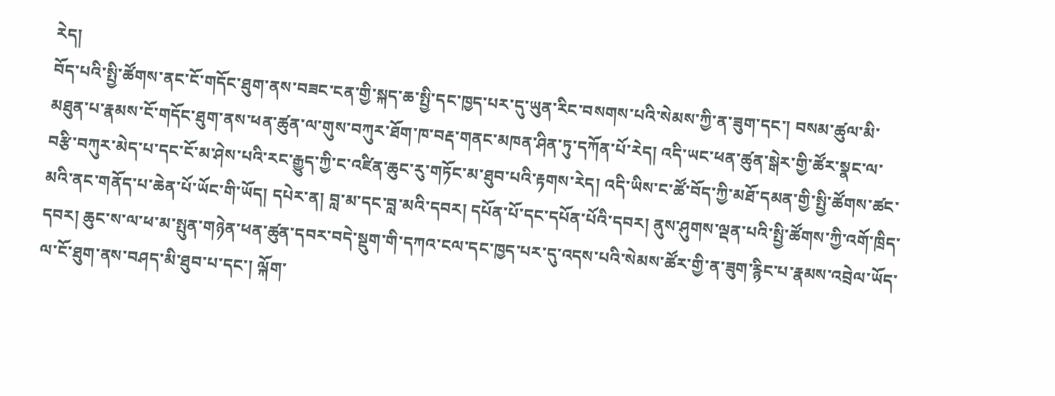རེད།
བོད་པའི་སྤྱི་ཚོགས་ནང་ངོ་གདོང་ཐུག་ནས་བཟང་ངན་གྱི་སྐད་ཆ་སྤྱི་དང་ཁྱད་པར་དུ་ཡུན་རིང་བསགས་པའི་སེམས་ཀྱི་ན་ཟུག་དང་། བསམ་ཚུལ་མི་མཐུན་པ་རྣམས་ངོ་གདོང་ཐུག་ནས་ཕན་ཚུན་ལ་གུས་བཀུར་ཐོག་ཁ་བརྡ་གནང་མཁན་ཤིན་ཏུ་དཀོན་པོ་རེད། འདི་ཡང་ཕན་ཚུན་སྒེར་གྱི་ཚོར་སྣང་ལ་བརྩི་བཀུར་མེད་པ་དང་ངོ་མ་ཤེས་པའི་རང་རྒྱུད་ཀྱི་ང་འཛིན་ཆུང་རུ་གཏོང་མ་ཐུབ་པའི་རྟགས་རེད། འདི་ཡིས་ང་ཚོ་བོད་ཀྱི་མཐོ་དམན་གྱི་སྤྱི་ཚོགས་ཚང་མའི་ནང་གནོད་པ་ཆེན་པོ་ཡོང་གི་ཡོད། དཔེར་ན། བླ་མ་དང་བླ་མའི་དབར། དཔོན་པོ་དང་དཔོན་པོའི་དབར། ནུས་ཤུགས་ལྡན་པའི་སྤྱི་ཚོགས་ཀྱི་འགོ་ཁྲིད་དབར། ཆུང་ས་ལ་ཕ་མ་སྤུན་གཉེན་ཕན་ཚུན་དབར་བདེ་སྡུག་གི་དཀའ་ངལ་དང་ཁྱད་པར་དུ་འདས་པའི་སེམས་ཚོར་གྱི་ན་ཟུག་རྙིང་པ་རྣམས་འབྲེལ་ཡོད་ལ་ངོ་ཐུག་ནས་བཤད་མི་ཐུབ་པ་དང་། ལྐོག་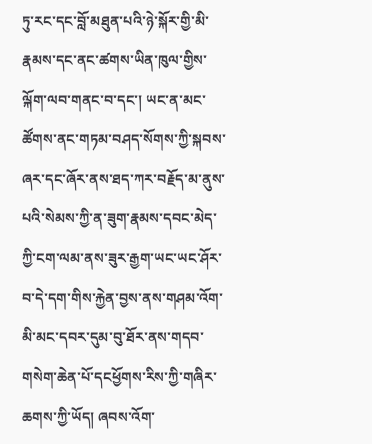ཏུ་རང་དང་བློ་མཐུན་པའི་ཉེ་སྐོར་གྱི་མི་རྣམས་དང་ནང་ཚགས་ཡིན་ཁུལ་གྱིས་ལྐོག་ལབ་གནང་བ་དང་། ཡང་ན་མང་ཚོགས་ནང་གཏམ་བཤད་སོགས་ཀྱི་སྐབས་ཞར་དང་ཞོར་ནས་ཐད་ཀར་བརྗོད་མ་ནུས་པའི་སེམས་ཀྱི་ན་ཟུག་རྣམས་དབང་མེད་ཀྱི་ངག་ལམ་ནས་ཟུར་རྒྱག་ཡང་ཡང་ཤོར་བ་དེ་དག་གིས་རྐྱེན་བྱས་ནས་གཤམ་འོག་མི་མང་དབར་དུམ་བུ་ཐོར་ནས་གདབ་གསེག་ཆེན་པོ་དངཕྱོགས་རིས་ཀྱི་གཞིར་ཆགས་ཀྱི་ཡོད། ཞབས་འོག་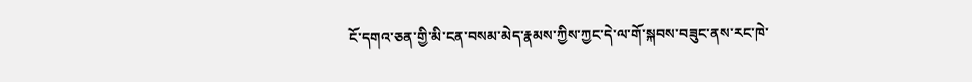ངོ་དགའ་ཅན་གྱི་མི་ངན་བསམ་མེད་རྣམས་ཀྱིས་ཀྱང་དེ་ལ་གོ་སྐབས་བཟུང་ནས་རང་ཁེ་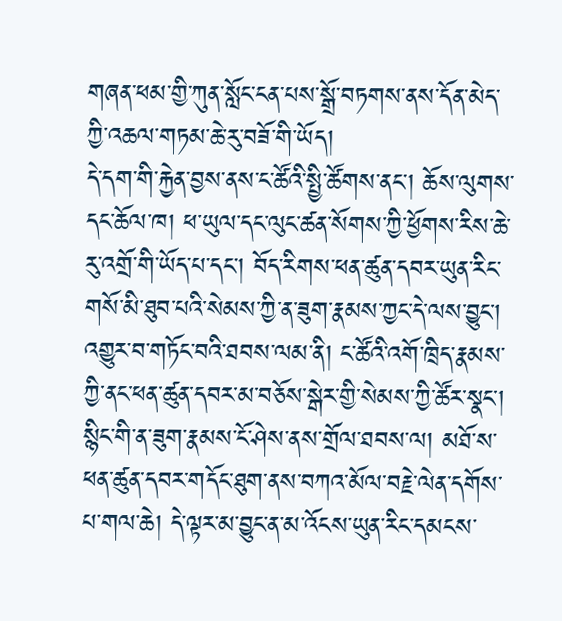གཞན་ཕམ་གྱི་ཀུན་སློང་ངན་པས་སྒྲོ་བཏགས་ནས་དོན་མེད་ཀྱི་འཆལ་གཏམ་ཆེ་རུ་བཟོ་གི་ཡོད།
དེ་དག་གི་རྐྱེན་བྱས་ནས་ང་ཚོའི་སྤྱི་ཚོགས་ནང་། ཆོས་ལུགས་དང་ཆོལ་ཁ། ཕ་ཡུལ་དང་ལུང་ཚན་སོགས་ཀྱི་ཕྱོགས་རིས་ཆེ་རུ་འགྲོ་གི་ཡོད་པ་དང་། བོད་རིགས་ཕན་ཚུན་དབར་ཡུན་རིང་གསོ་མི་ཐུབ་པའི་སེམས་ཀྱི་ན་ཟུག་རྣམས་ཀྱང་དེ་ལས་བྱུང་། འགྱུར་བ་གཏོང་བའི་ཐབས་ལམ་ནི། ང་ཚོའི་འགོ་ཁྲིད་རྣམས་ཀྱི་ནང་ཕན་ཚུན་དབར་མ་བཅོས་སྒེར་གྱི་སེམས་ཀྱི་ཚོར་སྣང་། སྙིང་གི་ན་ཟུག་རྣམས་ངོ་ཤེས་ནས་གྲོལ་ཐབས་ལ། མཐོ་ས་ཕན་ཚུན་དབར་གདོང་ཐུག་ནས་བཀའ་མོལ་བརྗེ་ལེན་དགོས་པ་གལ་ཆེ། དེ་ལྟར་མ་བྱུང་ན་མ་འོངས་ཡུན་རིང་དམངས་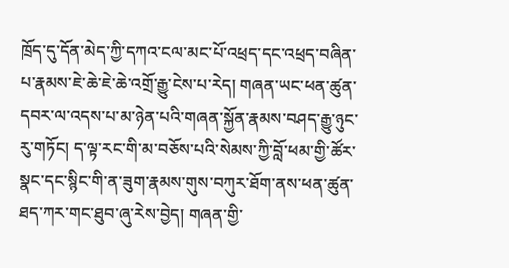ཁྲོད་དུ་དོན་མེད་ཀྱི་དཀའ་ངལ་མང་པོ་འཕྲད་དང་འཕྲད་བཞིན་པ་རྣམས་ཇེ་ཆེ་ཇེ་ཆེ་འགྲོ་རྒྱུ་ངེས་པ་རེད། གཞན་ཡང་ཕན་ཚུན་དབར་ལ་འདས་པ་མ་ཉེན་པའི་གཞན་སྐྱོན་རྣམས་བཤད་རྒྱུ་ཉུང་རུ་གཏོང། ད་ལྟ་རང་གི་མ་བཅོས་པའི་སེམས་ཀྱི་བློ་ཕམ་གྱི་ཚོར་སྣང་དང་སྙིང་གི་ན་ཟུག་རྣམས་གུས་བཀུར་ཐོག་ནས་ཕན་ཚུན་ཐད་ཀར་གང་ཐུབ་ཞུ་རེས་བྱེད། གཞན་གྱི་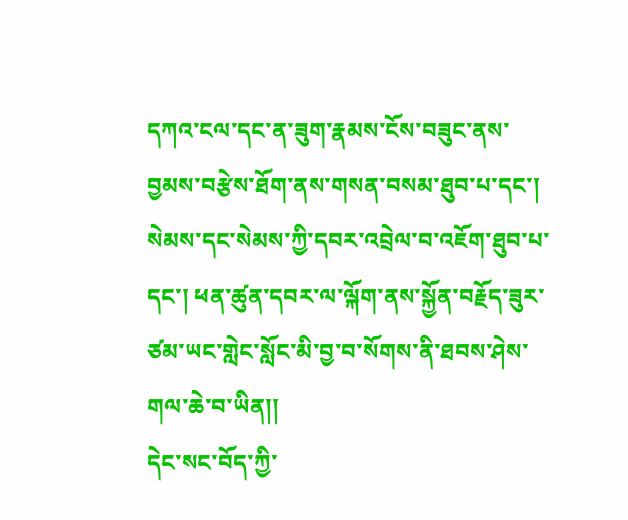དཀའ་ངལ་དང་ན་ཟུག་རྣམས་ངོས་བཟུང་ནས་བྱམས་བརྩེས་ཐོག་ནས་གསན་བསམ་ཐུབ་པ་དང་། སེམས་དང་སེམས་ཀྱི་དབར་འབྲེལ་བ་འཇོག་ཐུབ་པ་དང་། ཕན་ཚུན་དབར་ལ་ལྐོག་ནས་སྐྱོན་བརྗོད་ཟུར་ཙམ་ཡང་གླེང་སློང་མི་བྱ་བ་སོགས་ནི་ཐབས་ཤེས་གལ་ཆེ་བ་ཡིན།།
དེང་སང་བོད་ཀྱི་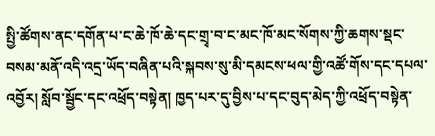སྤྱི་ཚོགས་ནང་དགོན་པ་ང་ཆེ་ཁོ་ཆེ་དང་གྲྭ་བ་ང་མང་ཁོ་མང་སོགས་ཀྱི་ཆགས་སྡང་བསམ་མནོ་འདི་འདྲ་ཡོད་བཞིན་པའི་སྐབས་སུ་མི་དམངས་ཕལ་གྱི་འཚོ་གོས་དང་དཔལ་འབྱོར། སློབ་སྦྱོང་དང་འཕྲོད་བསྟེན། ཁྱད་པར་དུ་བྱིས་པ་དང་བུད་མེད་ཀྱི་འཕྲོད་བསྟེན་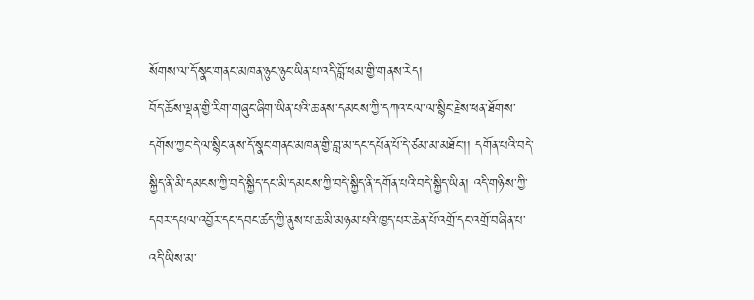སོགས་ལ་དོ་སྣང་གནང་མཁན་ཉུང་ཉུང་ཡིན་པ་འདི་བློ་ཕམ་གྱི་གནས་རེད།
བོད་ཆོས་ལྡན་གྱི་རིག་གཞུང་ཞིག་ཡིན་པའི་ཆ་ནས་དམངས་ཀྱི་དཀའ་ངལ་ལ་སྙིང་རྗེས་ཕན་ཐོགས་དགོས་ཀྱང་དེ་ལ་སྙིང་ནས་དོ་སྣང་གནང་མཁན་གྱི་བླ་མ་དང་དཔོན་པོ་དེ་ཙམ་མ་མཐོང་།། དགོན་པའི་བདེ་སྐྱིད་ནི་མི་དམངས་ཀྱི་བདེ་སྐྱིད་དང་མི་དམངས་ཀྱི་བདེ་སྐྱིད་ནི་དགོན་པའི་བདེ་སྐྱིད་ཡིན། འདི་གཉིས་ཀྱི་དབར་དཔལ་འབྱོར་དང་དབང་ཚད་ཀྱི་ནུས་པ་ཆ་མི་མཉམ་པའི་ཁྱད་པར་ཆེན་པོ་འགྲོ་དང་འགྲོ་བཞིན་པ་འདི་ཡིས་མ་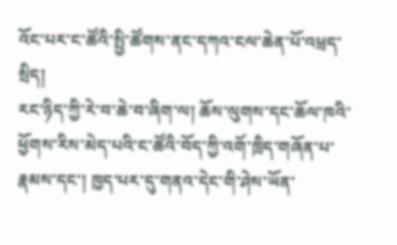འོང་པར་ང་ཚོའི་སྤྱི་ཚོགས་ནང་དཀའ་ངལ་ཆེན་པོ་འཕྲད་སྲིད།
རང་ཉིད་ཀྱི་རེ་བ་ཆེ་བ་ཞིག་ལ། ཆོས་ལུགས་དང་ཆོལ་ཁའི་ཕྱོགས་རིས་མེད་པའི་ང་ཚོའི་བོད་ཀྱི་འགོ་ཁྲིད་གཞོན་པ་རྣམས་དང་། ཁྱད་པར་དུ་གནའ་དེང་གི་ཤེས་ཡོན་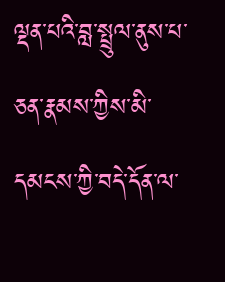ལྡན་པའི་བླ་སྤྲུལ་ནུས་པ་ཅན་རྣམས་ཀྱིས་མི་དམངས་ཀྱི་བདེ་དོན་ལ་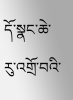དོ་སྣང་ཆེ་རུ་འགྲོ་བའི་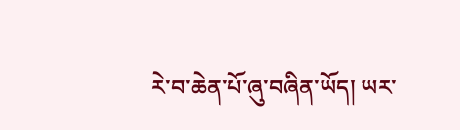རེ་བ་ཆེན་པོ་ཞུ་བཞིན་ཡོད། ཡར་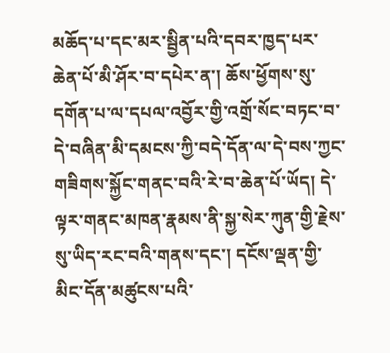མཆོད་པ་དང་མར་སྦྱིན་པའི་དབར་ཁྱད་པར་ཆེན་པོ་མི་ཤོར་བ་དཔེར་ན་། ཆོས་ཕྱོགས་སུ་དགོན་པ་ལ་དཔལ་འབྱོར་གྱི་འགྲོ་སོང་བཏང་བ་དེ་བཞིན་མི་དམངས་ཀྱི་བདེ་དོན་ལ་དེ་བས་ཀྱང་གཟིགས་སྐྱོང་གནང་བའི་རེ་བ་ཆེན་པོ་ཡོད། དེ་ལྟར་གནང་མཁན་རྣམས་ནི་སྐྱ་སེར་ཀུན་གྱི་རྗེས་སུ་ཡིད་རང་བའི་གནས་དང་། དངོས་ལྡན་གྱི་མིང་དོན་མཚུངས་པའི་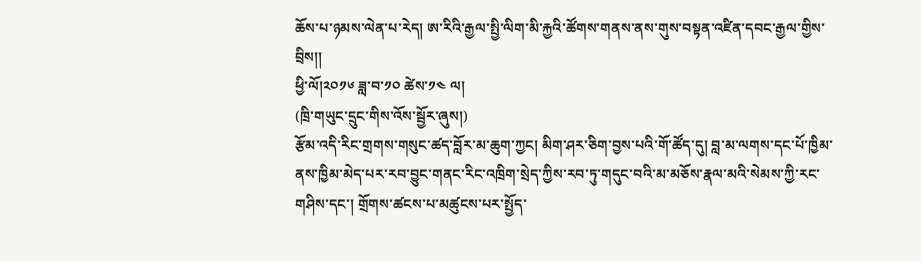ཆོས་པ་ཉམས་ལེན་པ་རེད། ཨ་རིའི་རྒྱལ་སྤྱི་ལིག་མི་རྐྱའི་ཚོགས་གནས་ནས་གུས་བསྟན་འཛིན་དབང་རྒྱལ་གྱིས་བྲིས།།
ཕྱི་ལོ།༢༠༡༦ ཟླ་བ་༡༠ ཚེས་༡༤ ལ།
(ཁྲི་གཡུང་དྲུང་གིས་འོས་སྦྱོར་ཞུས།)
རྩོམ་འདི་རིང་གྲགས་གསུང་ཚད་བློར་མ་ཆུག་ཀྱང། མིག་ཤར་ཅིག་བྱས་པའི་གོ་ཚོད་དུ། བླ་མ་ལགས་དང་པོ་ཁྱིམ་ནས་ཁྱིམ་མེད་པར་རབ་བྱུང་གནང་རིང་འཁྲིག་སྲེད་ཀྱིས་རབ་ཏུ་གདུང་བའི་མ་མཅོས་རྣལ་མའི་སེམས་ཀྱི་རང་གཤིས་དང་། གྲོགས་ཚངས་པ་མཚུངས་པར་སྤྱོད་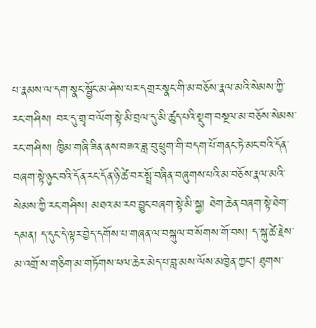པ་རྣམས་ལ་དག་སྣང་སྦྱོང་མ་ཤེས་པར་དགྲར་སྣང་གི་མ་བཅོས་རྣལ་མའི་སེམས་ཀྱི་རང་གཤིས། བར་དུ་གྲྭ་བ་ལོག་སྟེ་མི་བྲལ་དུ་མི་ཚུད་པའི་སྡུག་བསྔལ་མ་བཅོས་སེམས་རང་གཤིས། ཁྱིམ་གཞི་ཟིན་ནས་བཟའ་ཟླ་བུ་ཕྲུག་གི་བདག་པོ་གནང་ཏེ་མང་བའི་དོན་བཞག་སྟེ་ཉུང་བའི་དོན་རང་དོན་ཉི་ཚེ་བར་སྤྲོ་བཞིན་བཞུགས་པའི་མ་བཅོས་རྣལ་མའི་སེམས་ཀྱི་རང་གཤིས། མཐའ་མ་རབ་བྱུང་བཞག་སྟེ་མི་སྐྱ། ཐེག་ཆེན་བཞག་སྟེ་ཐེག་དམན། ད་དུང་དེ་ལྟར་བྱེད་དགོས་པ་གཞན་ལ་བསྐུལ་བ་སོགས་གོ་བས། ད་སྐུ་ཚེ་རྗེས་མ་འགྲོ་ས་གཅིག་མ་གཏོགས་ཕལ་ཆེར་མེད་པ་བླ་མས་ལོས་མཁྱེན་ཀྱང། ཐུགས་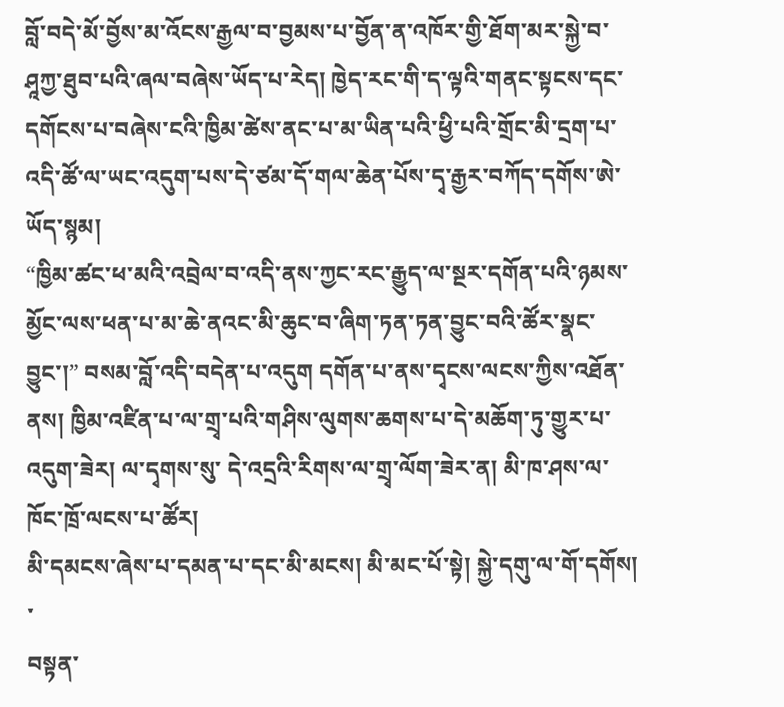བློ་བདེ་མོ་བྱོས་མ་འོངས་རྒྱལ་བ་བྱམས་པ་བྱོན་ན་འཁོར་གྱི་ཐོག་མར་སྐྱེ་བ་ཤཱཀྱ་ཐུབ་པའི་ཞལ་བཞེས་ཡོད་པ་རེད། ཁྱེད་རང་གི་ད་ལྟའི་གནང་སྟངས་དང་དགོངས་པ་བཞེས་ངའི་ཁྱིམ་ཚེས་ནང་པ་མ་ཡིན་པའི་ཕྱི་པའི་གྲོང་མི་དྲག་པ་འདི་ཚོ་ལ་ཡང་འདུག་པས་དེ་ཙམ་དོ་གལ་ཆེན་པོས་དྭ་རྒྱར་བཀོད་དགོས་ཨེ་ཡོད་སྙམ།
“ཁྱིམ་ཚང་ཕ་མའི་འབྲེལ་བ་འདི་ནས་ཀྱང་རང་རྒྱུད་ལ་སྔར་དགོན་པའི་ཉམས་མྱོང་ལས་ཕན་པ་མ་ཆེ་ནའང་མི་ཆུང་བ་ཞིག་ཏན་ཏན་བྱུང་བའི་ཚོར་སྣང་བྱུང་།” བསམ་བློ་འདི་བདེན་པ་འདུག དགོན་པ་ནས་དྭངས་ལངས་ཀྱིས་འཐོན་ནས། ཁྱིམ་འཛིན་པ་ལ་གྲྭ་པའི་གཤིས་ལུགས་ཆགས་པ་དེ་མཆོག་ཏུ་གྱུར་པ་འདུག་ཟེར། ལ་དྭགས་སུ་ དེ་འདྲའི་རིགས་ལ་གྲྭ་ལོག་ཟེར་ན། མི་ཁ་ཤས་ལ་ཁོང་ཁྲོ་ལངས་པ་ཚོར།
མི་དམངས་ཞེས་པ་དམན་པ་དང་མི་མངས། མི་མང་པོ་སྟེ། སྐྱེ་དགུ་ལ་གོ་དགོས།
་
བསྟན་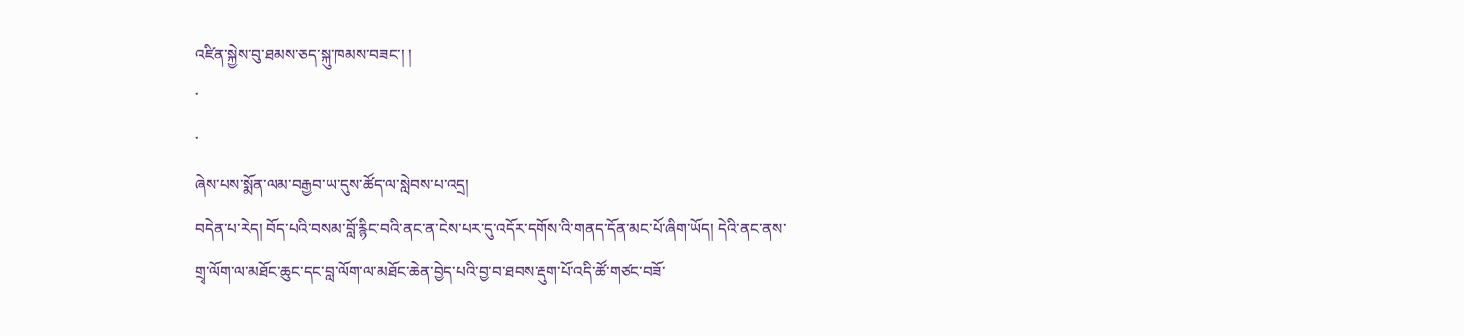འཛིན་སྐྱེས་བུ་ཐམས་ཅད་སྐུ་ཁམས་བཟང་། །
་
་
ཞེས་པས་སྨོན་ལམ་བརྒྱབ་ཡ་དུས་ཚོད་ལ་སླེབས་པ་འདྲ།
བདེན་པ་རེད། བོད་པའི་བསམ་བློ་རྙིང་བའི་ནང་ན་ངེས་པར་དུ་འདོར་དགོས་འི་གནད་དོན་མང་པོ་ཞིག་ཡོད། དེའི་ནང་ནས་གྲྭ་ལོག་ལ་མཐོང་ཆུང་དང་བླ་ལོག་ལ་མཐོང་ཆེན་བྱེད་པའི་བྱ་བ་ཐབས་རྡུག་པོ་འདི་ཚོ་གཙང་བཟོ་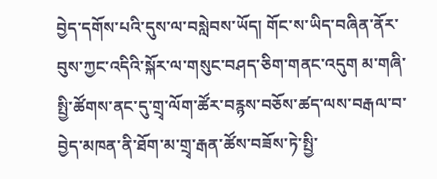བྱེད་དགོས་པའི་དུས་ལ་བསླེབས་ཡོད། གོང་ས་ཡིད་བཞིན་ནོར་བུས་ཀྱང་འདིའི་སྐོར་ལ་གསུང་བཤད་ཅིག་གནང་འདུག མ་གཞི་སྤྱི་ཚོགས་ནང་དུ་གྲྭ་ལོག་ཚོར་བརྙས་བཅོས་ཚད་ལས་བརྒལ་བ་བྱེད་མཁན་ནི་ཐོག་མ་གྲྭ་རྒན་ཚོས་བཟོས་ཏེ་སྤྱི་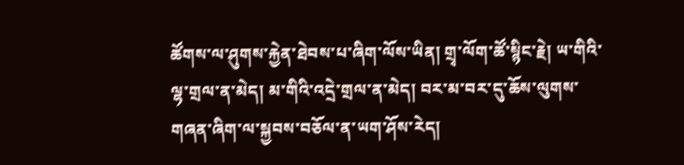ཚོགས་ལ་ཤུགས་རྐྱེན་ཐེབས་པ་ཞིག་ལོས་ཡིན། གྲྭ་ལོག་ཚོ་སྙིང་རྗེ། ཡ་གིའི་ལྷ་གྲལ་ན་མེད། མ་གིའི་འདྲེ་གྲལ་ན་མེད། བར་མ་བར་དུ་ཆོས་ལུགས་གཞན་ཞིག་ལ་སྐྱབས་བཅོལ་ན་ཡག་ཤོས་རེད།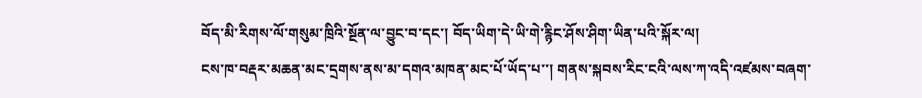བོད་མི་རིགས་ལོ་གསུམ་ཁྲིའི་སྔོན་ལ་བྱུང་བ་དང་། བོད་ཡིག་དེ་ཡི་གེ་རྙིང་ཤོས་ཤིག་ཡིན་པའི་སྐོར་ལ།
ངས་ཁ་བརྡར་མཆན་མང་དྲགས་ནས་མ་དགའ་མཁན་མང་པོ་ཡོད་པ་་། གནས་སྐབས་རིང་ངའི་ལས་ཀ་འདི་འཛམས་བཞག་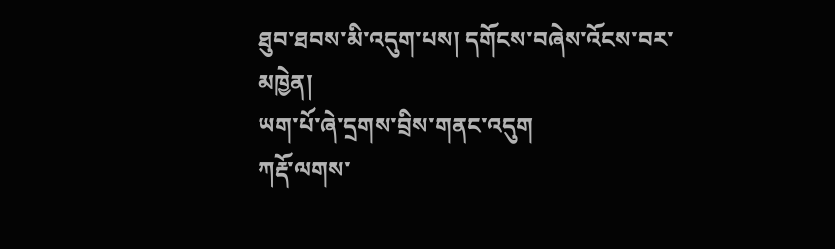ཐུབ་ཐབས་མི་འདུག་པས། དགོངས་བཞེས་འོངས་བར་མཁྱེན།
ཡག་པོ་ཞེ་དྲགས་བྲིས་གནང་འདུག
ཀརྡོ་ལགས་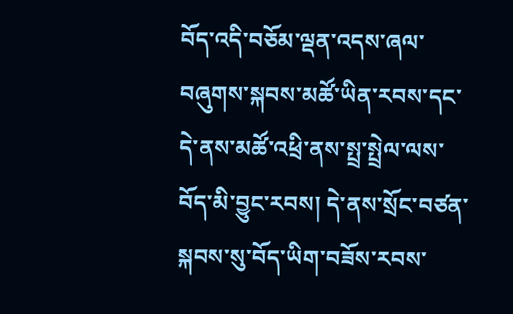བོད་འདི་བཅོམ་ལྡན་འདས་ཞལ་བཞུགས་སྐབས་མཚོ་ཡིན་རབས་དང་དེ་ནས་མཚོ་འཕྲི་ནས་སྤྲ་སྤྲེལ་ལས་བོད་མི་བྱུང་རབས། དེ་ནས་སྲོང་བཙན་སྐབས་སུ་བོད་ཡིག་བཟོས་རབས་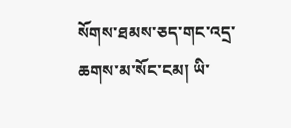སོགས་ཐམས་ཅད་གང་འདྲ་ཆགས་མ་སོང་ངམ། ཡི་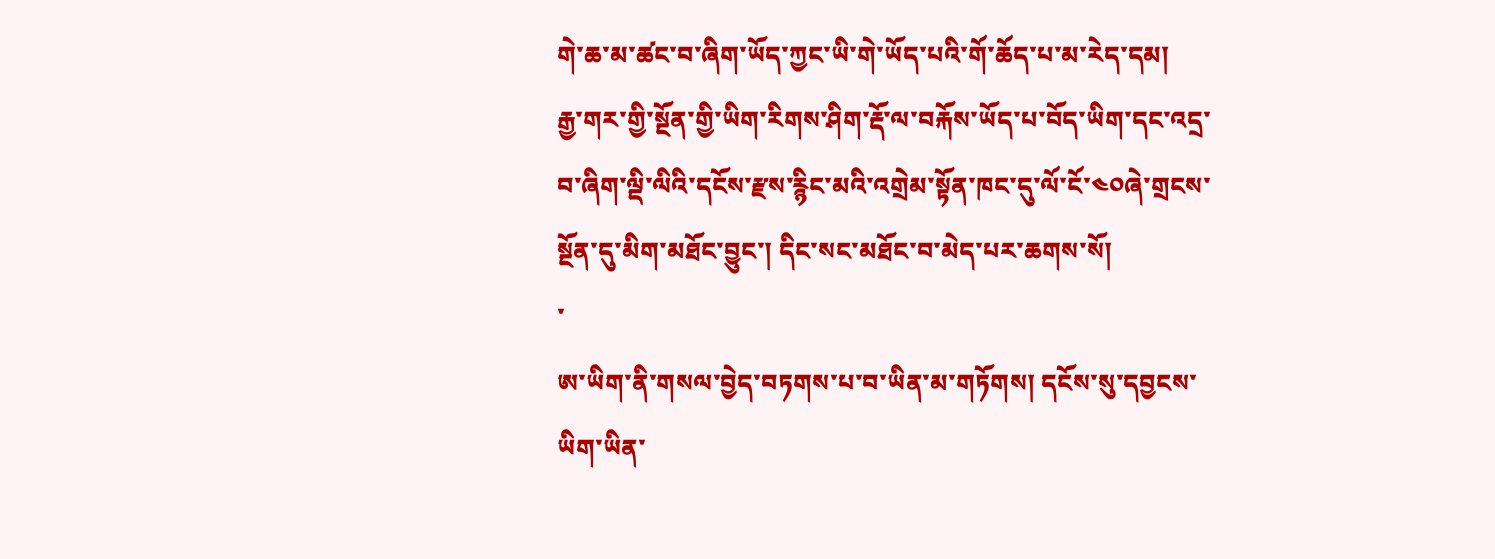གེ་ཆ་མ་ཚང་བ་ཞིག་ཡོད་ཀྱང་ཡི་གེ་ཡོད་པའི་གོ་ཆོད་པ་མ་རེད་དམ།
རྒྱ་གར་གྱི་སྔོན་གྱི་ཡིག་རིགས་ཤིག་རྡོ་ལ་བརྐོས་ཡོད་པ་བོད་ཡིག་དང་འདྲ་བ་ཞིག་ལྡི་ལིའི་དངོས་རྫས་རྙིང་མའི་འགྲེམ་སྟོན་ཁང་དུ་ལོ་ངོ་༤༠ཞེ་གྲངས་སྔོན་དུ་མིག་མཐོང་བྱུང་། དིང་སང་མཐོང་བ་མེད་པར་ཆགས་སོ།
་
ཨ་ཡིག་ནི་གསལ་བྱེད་བཏགས་པ་བ་ཡིན་མ་གཏོགས། དངོས་སུ་དབྱངས་ཡིག་ཡིན་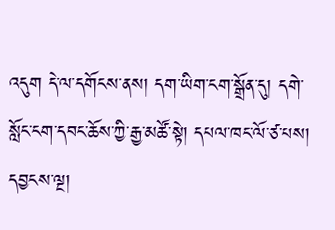འདུག དེ་ལ་དགོངས་ནས། དག་ཡིག་ངག་སྒྲོན་དུ། དགེ་སློང་ངག་དབང་ཆོས་ཀྱི་རྒྱ་མཚོ་སྟེ། དཔལ་ཁང་ལོ་ཙ་པས། དབྱངས་ལྔ།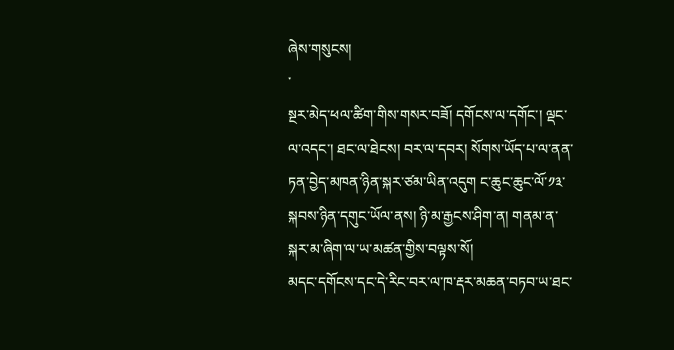ཞེས་གསུངས།
་
སྔར་མེད་ཕལ་ཚིག་གིས་གསར་བཟོ། དགོངས་ལ་དགོང་། ལྡང་ལ་འདང་། ཐང་ལ་ཐེངས། བར་ལ་དབར། སོགས་ཡོད་པ་ལ་ནན་ཏན་བྱེད་མཁན་ཉིན་སྐར་ཙམ་ཡིན་འདུག ང་ཆུང་ཆུང་ལོ་༡༣་སྐབས་ཉིན་དགུང་ཡོལ་ནས། ཉི་མ་རྒྱངས་ཤིག་ན། གནམ་ན་སྐར་མ་ཞིག་ལ་ཡ་མཚན་གྱིས་བལྟས་སོ།
མདང་དགོངས་དང་དེ་རིང་བར་ལ་ཁ་རྡར་མཆན་བཏབ་ཡ་ཐང་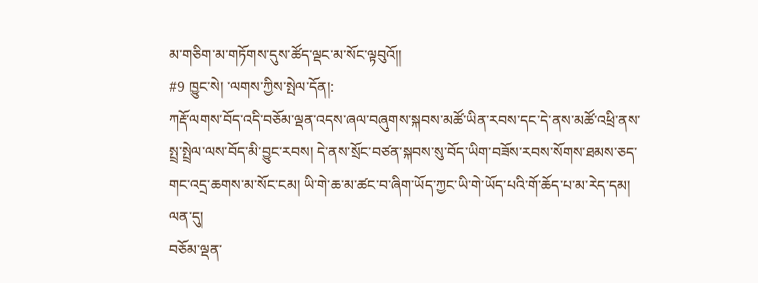མ་གཅིག་མ་གཏོགས་དུས་ཚོད་ལྡང་མ་སོང་ལྟབུའོ།།
#9 ཁྱུང་སེ། ་ལགས་ཀྱིས་སྤེལ་དོན།:
ཀརྡོ་ལགས་བོད་འདི་བཅོམ་ལྡན་འདས་ཞལ་བཞུགས་སྐབས་མཚོ་ཡིན་རབས་དང་དེ་ནས་མཚོ་འཕྲི་ནས་སྤྲ་སྤྲེལ་ལས་བོད་མི་བྱུང་རབས། དེ་ནས་སྲོང་བཙན་སྐབས་སུ་བོད་ཡིག་བཟོས་རབས་སོགས་ཐམས་ཅད་གང་འདྲ་ཆགས་མ་སོང་ངམ། ཡི་གེ་ཆ་མ་ཚང་བ་ཞིག་ཡོད་ཀྱང་ཡི་གེ་ཡོད་པའི་གོ་ཆོད་པ་མ་རེད་དམ།
ལན་དུ།
བཅོམ་ལྡན་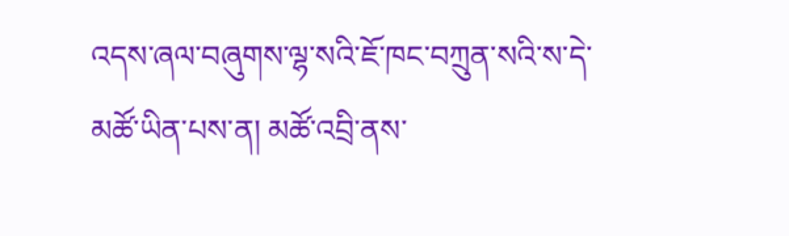འདས་ཞལ་བཞུགས་ལྷ་སའི་ཇོ་ཁང་བཀྲུན་སའི་ས་དེ་མཚོ་ཡིན་པས་ན། མཚོ་འབྲི་ནས་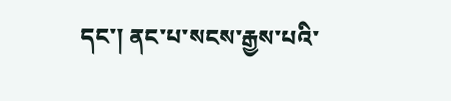དང་། ནང་པ་སངས་རྒྱས་པའི་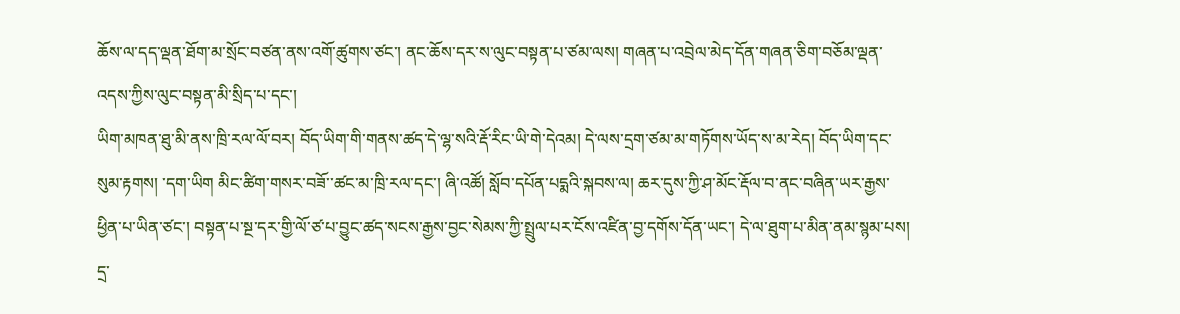ཆོས་ལ་དད་ལྡན་ཐོག་མ་སྲོང་བཙན་ནས་འགོ་ཚུགས་ཙང་། ནང་ཆོས་དར་ས་ལུང་བསྟན་པ་ཙམ་ལས། གཞན་པ་འབྲེལ་མེད་དོན་གཞན་ཅིག་བཅོམ་ལྡན་འདས་ཀྱིས་ལུང་བསྟན་མི་སྲིད་པ་དང་།
ཡིག་མཁན་ཐུ་མི་ནས་ཁྲི་རལ་ལོ་བར། བོད་ཡིག་གི་གནས་ཚད་དེ་ལྷ་སའི་རྡོ་རིང་ཡི་གེ་དེའམ། དེ་ལས་དྲག་ཙམ་མ་གཏོགས་ཡོད་ས་མ་རེད། བོད་ཡིག་དང་སུམ་རྟགས། ་དག་ཡིག མིང་ཚིག་གསར་བཟོ་་ཚང་མ་ཁྲི་རལ་དང་། ཞི་འཚོ། སློབ་དཔོན་པདྨའི་སྐབས་ལ། ཆར་དུས་ཀྱི་ཤ་མོང་རྡོལ་བ་ནང་བཞིན་ཡར་རྒྱས་ཕྱིན་པ་ཡིན་ཙང་། བསྟན་པ་སྔ་དར་གྱི་ལོ་ཙ་པ་བྱུང་ཚད་སངས་རྒྱས་བྱང་སེམས་ཀྱི་སྤྲུལ་པར་ངོས་འཛིན་བྱ་དགོས་དོན་ཡང་། དེ་ལ་ཐུག་པ་མིན་ནམ་སྙམ་པས། དྲ་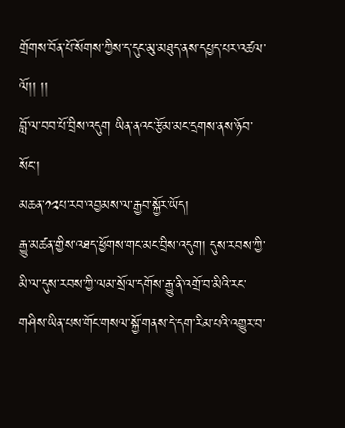གྲོགས་བོན་པོ་སོགས་ཀྱིས་ད་དུང་མུ་མཐུད་ནས་དཔྱད་པར་འཚལ་ལོ།། །།
བློ་ལ་བབ་པོ་བྲིས་འདུག ཡིན་ནའང་རྩོམ་མང་དྲགས་ནས་ཉོབ་སོང་།
མཆན་༡༢པ་རབ་འབྱམས་ལ་རྒྱབ་སྐྱོར་ཡོད།
རྒྱུ་མཚན་གྱིས་འཐད་ཕྱོགས་གང་མང་བྲིས་འདུག། དུས་རབས་ཀྱི་མི་ལ་དུས་རབས་ཀྱི་ལམ་སྲོལ་དགོས་རྒྱུ་ནི་འགྲོ་བ་མིའི་རང་གཤིས་ཡིན་པས་གོང་གསལ་སྐྱོ་གནས་དེ་དག་རིམ་པའི་འགྱུར་བ་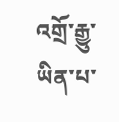འགྲོ་རྒྱུ་ཡིན་པ་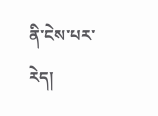ནི་ངེས་པར་རེད།